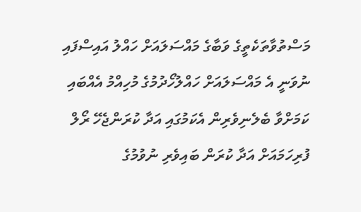މަސްތުވާތަކެތީގެ ވަބާގެ މައްސަލައަށް ހައްލު އައިސްފައި ނުވަނީ އެ މައްސަލައަށް ހައްލުހޯދުމުގެ މުހިއްމު އެއްބައި ކަމަށްވާ ބެލެނިވެރިން އެކަމުގައި އަދާ ކުރަންޖެހޭ ރޯލް ފުރިހަމައަށް އަދާ ކުރަން ބައިވެރި ނުވުމުގެ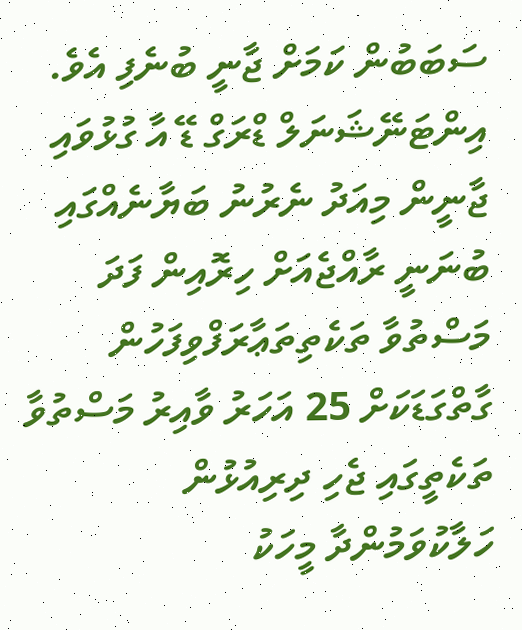ސަބަބުން ކަމަށް ޖާނީ ބުނެފި އެވެ.
އިންޓަނޭޝަނަލް ޑްރަގް ޑޭ އާ ގުޅުވައި ޖާނީން މިއަދު ނެރުނު ބަޔާނެއްގައި ބުނަނީ ރާއްޖެއަށް ހިރޮއިން ފަދަ މަސްތުވާ ތަކެތިތަޢާރަފްވިފަހުން ގާތްގަޑަކަށް 25 އަހަރު ވާއިރު މަސްތުވާ ތަކެތީގައި ޖެހި ދިރިއުޅުން ހަލާކުވަމުންދާ މީހަކު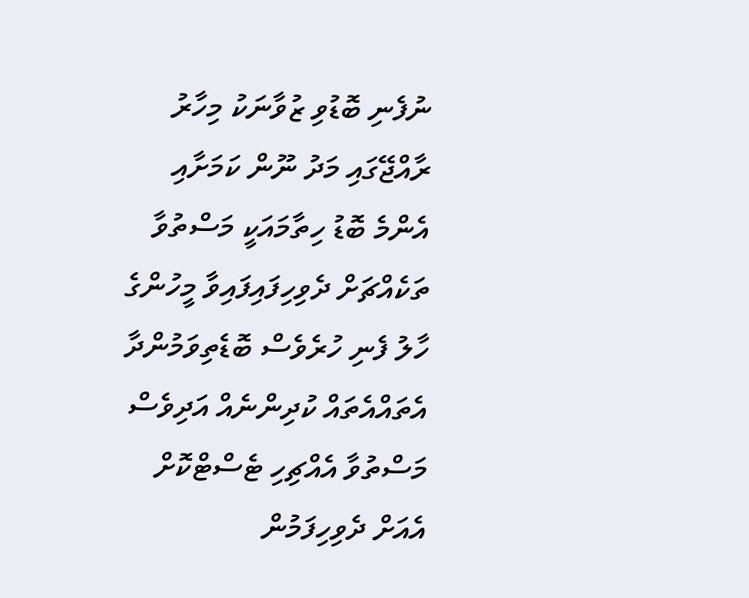ނުފެނި ބޮޑުވި ޒުވާނަކު މިހާރު ރާއްޖޭގައި މަދު ނޫން ކަމަށާއި އެންމެ ބޮޑު ހިތާމައަކީ މަސްތުވާ ތަކެއްޗަށް ދެވިހިފައިފައިވާ މީހުންގެ ހާލު ފެނި ހުރެވެސް ބޮޑެތިވަމުންދާ އެތައްއެތައް ކުދިންނެއް އަދިވެސް މަސްތުވާ އެއްޗިހި ޓެސްޓްކޮށް އެއަށް ދެވިހިފަމުން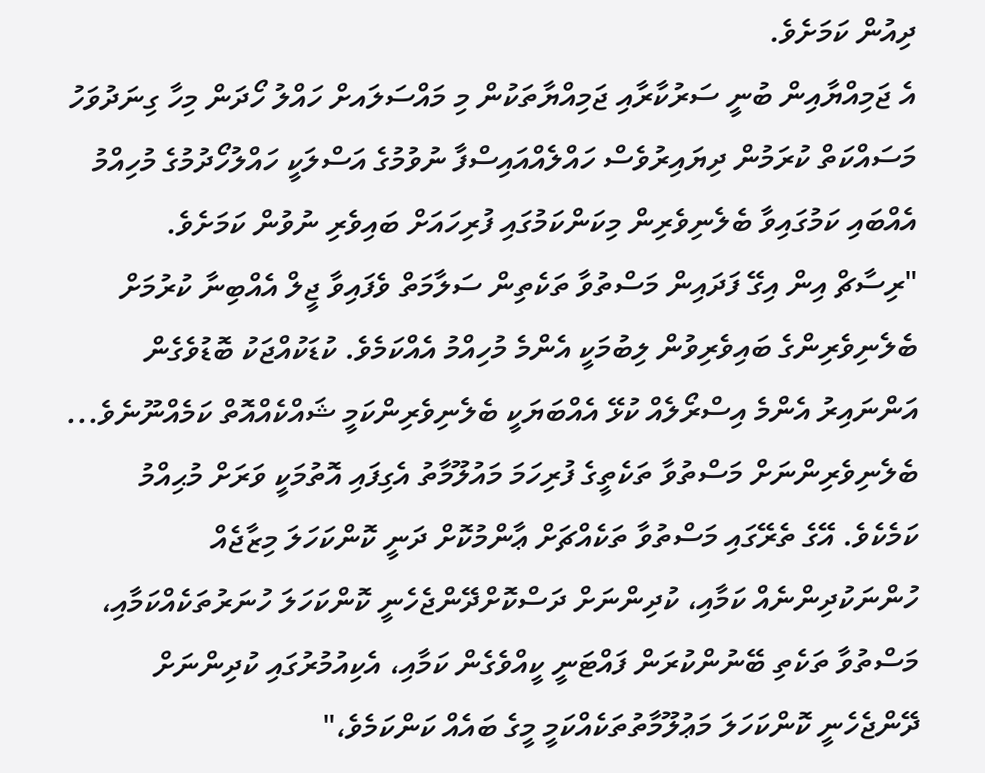ދިއުން ކަމަށެވެ.
އެ ޖަމިއްޔާއިން ބުނީ ސަރުކާރާއި ޖަމިއްޔާތަކުން މި މައްސަލައށް ހައްލު ހޯދަން މިހާ ގިނަދުވަހު މަސައްކަތް ކުރަމުން ދިޔައިރުވެސް ހައްލެއްއައިސްފާ ނުވުމުގެ އަސްލަކީ ހައްލުހޯދުމުގެ މުހިއްމު އެއްބައި ކަމުގައިވާ ބެލެނިވެރިން މިކަންކަމުގައި ފުރިހައަށް ބައިވެރި ނުވުން ކަމަށެވެ.
"ރިސާޗް އިން އިގޭ ފަދައިން މަސްތުވާ ތަކެތިން ސަލާމަތް ވެފައިވާ ޖީލް އެއްބިނާ ކުރުމަށް ބެލެނިވެރިންގެ ބައިވެރިވުން ލިބުމަކީ އެންމެ މުހިއްމު އެއްކަމެވެ. ކުޑަކުއްޖަކު ބޮޑުވެގެން އަންނައިރު އެންމެ އިސްރޯލެއް ކުޅޭ އެއްބަޔަކީ ބެލެނިވެރިންކަމީ ޝައްކެއްއޮތް ކަމެއްނޫނެވެ... ބެލެނިވެރިންނަށް މަސްތުވާ ތަކެތީގެ ފުރިހަމަ މައުލޫމާތު އެގިފައި އޮތުމަކީ ވަރަށް މުޙިއްމު ކަމެކެވެ. އޭގެ ތެރޭގައި މަސްތުވާ ތަކެއްޗަށް ޢާންމުކޮށް ދަނީ ކޮންކަހަލަ މިޒާޖެއް ހުންނަކުދިންނެއް ކަމާއި، ކުދިންނަށް ދަސްކޮށްދޭންޖެހެނީ ކޮންކަހަލަ ހުނަރުތަކެއްކަމާއި، މަސްތުވާ ތަކެތި ބޭނުންކުރަން ފައްޓަނީ ކީއްވެގެން ކަމާއި، އެކިއުމުރުގައި ކުދިންނަށް ދޭންޖެހެނީ ކޮންކަހަލަ މަޢުލޫމާތުތަކެއްކަމީ މީގެ ބައެއް ކަންކަމެވެ،"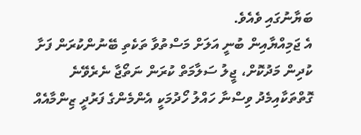ބަޔާނުގައި ވެއެވެ.
އެ ޖަމިއްޔާއިން ބުނީ އަލަށް މަސްތުވާ ތަކެތި ބޭނުންކުރަން ފަށާ ކުދިން މަދުކޮށް، ޖީލު ސަލާމަތް ކުރަން ނަތޯޖާ ނެރެވޭނެ ގޮތްތަކާއިމެދު ވިސްނާ ހައްލު ހޯދުމަކީ އެންމެންގެ ފަރުދީ ޒިންމާއެއް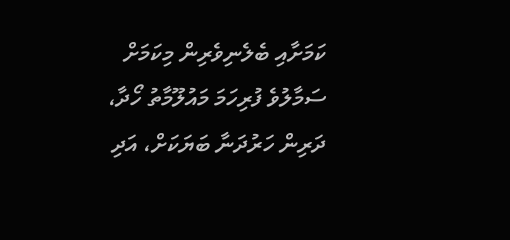ކަމަށާއި ބެލެނިވެރިން މިކަމަށް ސަމާލުވެ ފުރިހަމަ މައުލޫމާތު ހޯދާ، ދަރިން ހަރުދަނާ ބަޔަކަށް، އަދި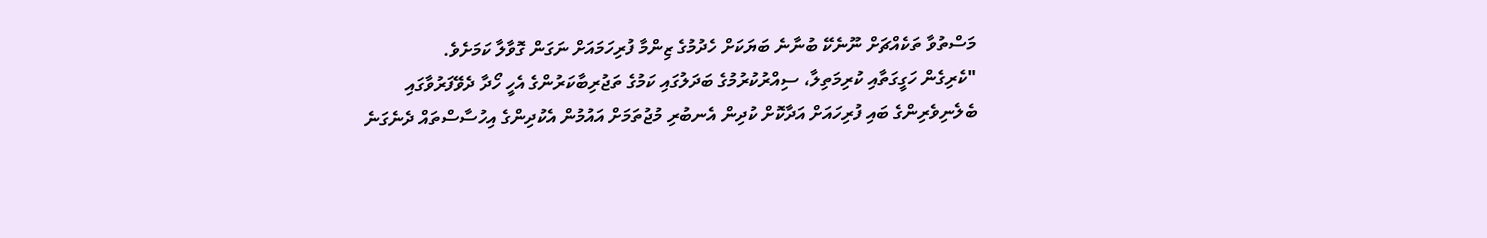މަސްތުވާ ތަކެއްޗަށް ނޫނެކޭ ބުނާނެ ބަޔަކަށް ހެދުމުގެ ޒިންމާ ފުރިހަމައަށް ނަގަން ގޮވާލާ ކަމަށެވެ.
"ކެރިގެން ހަގީގަތާއި ކުރިމަތިލާ، ސިއްރުކުރުމުގެ ބަދަލުގައި ކަމުގެ ތަޖުރިބާކަރުންގެ އެހީ ހޯދާ ދެވޭފަރުވާގައި ބެލެނިވެރިންގެ ބައި ފުރިހައަށް އަދާކޮށް ކުދިން އެނބުރި މުޖުތަމަށް އައުމުން އެކުދިންގެ އިހުސާސްތައް ދެނެގަނެ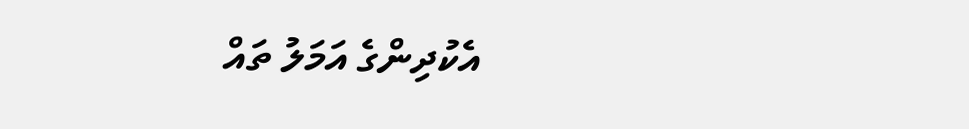އެކުދިންގެ އަމަލު ތައް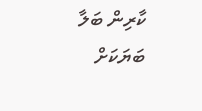ކާރިން ބަލާ ބަޔަކަށް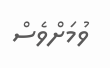ވުމަށްވެސް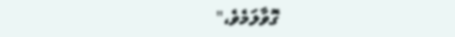ގޮވާލަމެވެ،"